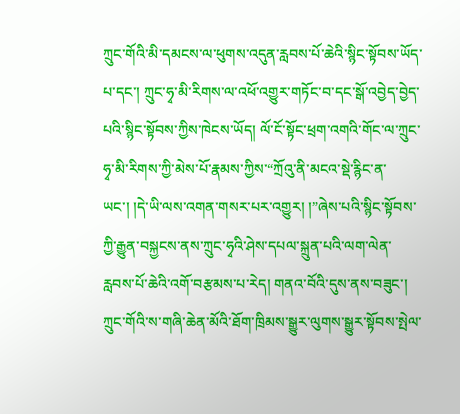ཀྲུང་གོའི་མི་དམངས་ལ་ཕུགས་འདུན་རླབས་པོ་ཆེའི་སྙིང་སྟོབས་ཡོད་པ་དང་། ཀྲུང་ཧྭ་མི་རིགས་ལ་འཕོ་འགྱུར་གཏོང་བ་དང་སྒོ་འབྱེད་བྱེད་པའི་སྙིང་སྟོབས་ཀྱིས་ཁེངས་ཡོད། ལོ་ངོ་སྟོང་ཕྲག་འགའི་གོང་ལ་ཀྲུང་ཧྭ་མི་རིགས་ཀྱི་མེས་པོ་རྣམས་ཀྱིས་“ཀྲོའུ་ནི་མངའ་སྡེ་རྙིང་ན་ཡང་། །དེ་ཡི་ལས་འགན་གསར་པར་འགྱུར། །”ཞེས་པའི་སྙིང་སྟོབས་ཀྱི་རྒྱུན་བསྐྱངས་ནས་ཀྲུང་ཧྭའི་ཤེས་དཔལ་སྐྲུན་པའི་ལག་ལེན་རླབས་པོ་ཆེའི་འགོ་བརྩམས་པ་རེད། གནའ་བོའི་དུས་ནས་བཟུང་། ཀྲུང་གོའི་ས་གཞི་ཆེན་མོའི་ཐོག་ཁྲིམས་སྒྱུར་ལུགས་སྒྱུར་སྟོབས་སྤེལ་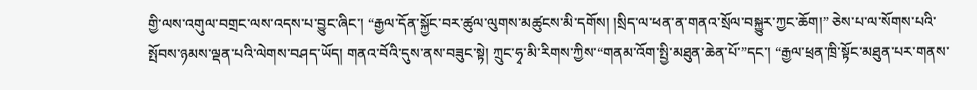གྱི་ལས་འགུལ་བགྲང་ལས་འདས་པ་བྱུང་ཞིང་། “རྒྱལ་དོན་སྐྱོང་བར་ཚུལ་ལུགས་མཚུངས་མི་དགོས། །སྲིད་ལ་ཕན་ན་གནའ་སྲོལ་བསྐྱུར་ཀྱང་ཆོག།” ཅེས་པ་ལ་སོགས་པའི་སྤོབས་ཉམས་ལྡན་པའི་ལེགས་བཤད་ཡོད། གནའ་བོའི་དུས་ནས་བཟུང་སྟེ། ཀྲུང་ཧྭ་མི་རིགས་ཀྱིས་“གནམ་འོག་སྤྱི་མཐུན་ཆེན་པོ་”དང་། “རྒྱལ་ཕྲན་ཁྲི་སྟོང་མཐུན་པར་གནས་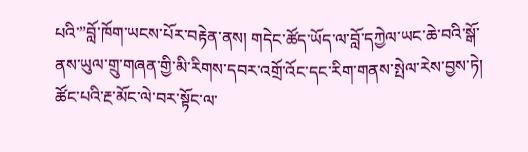པའི་”བློ་ཁོག་ཡངས་པོར་བརྟེན་ནས། གདེང་ཚོད་ཡོད་ལ་བློ་དཀྱེལ་ཡང་ཆེ་བའི་སྒོ་ནས་ཡུལ་གྲུ་གཞན་གྱི་མི་རིགས་དབར་འགྲོ་འོང་དང་རིག་གནས་སྤེལ་རེས་བྱས་ཏེ། ཚོང་པའི་རྔ་མོང་ལེ་བར་སྟོང་ལ་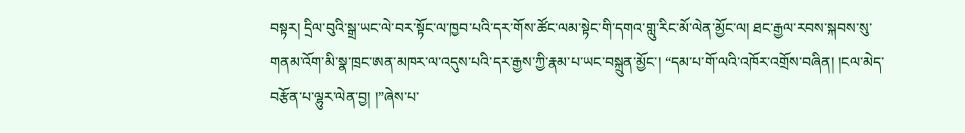བསྟར། དྲིལ་བུའི་སྒྲ་ཡང་ལེ་བར་སྟོང་ལ་ཁྱབ་པའི་དར་གོས་ཚོང་ལམ་སྟེང་གི་དགའ་གླུ་རིང་མོ་ལེན་མྱོང་ལ། ཐང་རྒྱལ་རབས་སྐབས་སུ་གནམ་འོག་མི་སྣ་ཁྲང་ཨན་མཁར་ལ་འདུས་པའི་དར་རྒྱས་ཀྱི་རྣམ་པ་ཡང་བསྐྲུན་མྱོང་། “དམ་པ་གོ་ལའི་འཁོར་འགྲོས་བཞིན། །ངལ་མེད་བརྩོན་པ་ལྷུར་ལེན་བྱ། །”ཞེས་པ་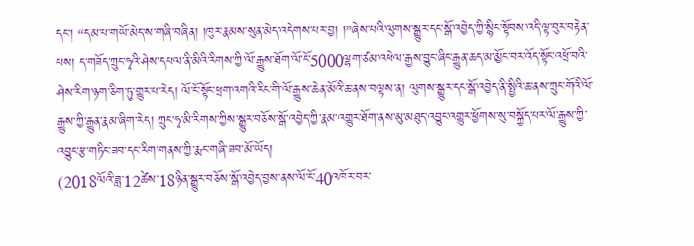དང་། “དམ་པ་གཡོ་མེད་ས་གཞི་བཞིན། །ཁུར་རྣམས་སུན་མེད་འདེགས་པར་བྱ། །”ཞེས་པའི་ལུགས་སྒྱུར་དང་སྒོ་འབྱེད་ཀྱི་སྙིང་སྟོབས་འདི་ལྟ་བུར་བརྟེན་པས། ད་གཟོད་ཀྲུང་ཧྭའི་ཤེས་དཔལ་ནི་མིའི་རིགས་ཀྱི་ལོ་རྒྱུས་ཐོག་ལོ་ངོ་5000ལྷག་ཙམ་འཕེལ་རྒྱས་བྱུང་ཞིང་རྒྱུན་ཆད་མ་མྱོང་བར་འོད་སྟོང་འཕྲོ་བའི་ཤེས་རིག་ཉག་ཅིག་ཏུ་གྱུར་པ་རེད། ལོ་ངོ་སྟོང་ཕྲག་འགའི་རིང་གི་ལོ་རྒྱུས་ཆེན་མོའི་ཆ་ནས་བལྟས་ན། ལུགས་སྒྱུར་དང་སྒོ་འབྱེད་ནི་སྤྱིའི་ཆ་ནས་ཀྲུང་གོའི་ལོ་རྒྱུས་ཀྱི་རྒྱུན་རྣམ་ཞིག་རེད། ཀྲུང་ཧྭ་མི་རིགས་ཀྱིས་སྒྱུར་བཅོས་སྒོ་འབྱེད་ཀྱི་རྣམ་འགྱུར་ཐོག་ནས་མུ་མཐུད་འབྱུང་འགྱུར་ཕྱོགས་སུ་བསྐྱོད་པར་ལོ་རྒྱུས་ཀྱི་འབྱུང་རྩ་གཏིང་ཟབ་དང་རིག་གནས་ཀྱི་རྨང་གཞི་ཟབ་མོ་ཡོད།
(2018ལོའི་ཟླ་12ཚེས་18ཉིན་སྒྱུར་བཅོས་སྒོ་འབྱེད་བྱས་ནས་ལོ་ངོ་40འཁོར་བར་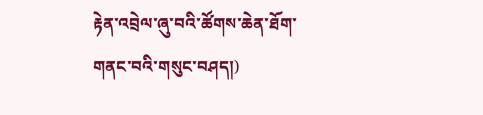རྟེན་འབྲེལ་ཞུ་བའི་ཚོགས་ཆེན་ཐོག་གནང་བའི་གསུང་བཤད།)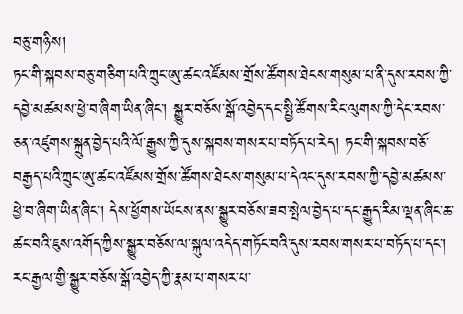བཅུ་གཉིས།
ཏང་གི་སྐབས་བཅུ་གཅིག་པའི་ཀྲུང་ཨུ་ཚང་འཛོམས་གྲོས་ཚོགས་ཐེངས་གསུམ་པ་ནི་དུས་རབས་ཀྱི་དབྱེ་མཚམས་ཕྱེ་བ་ཞིག་ཡིན་ཞིང་། སྒྱུར་བཅོས་སྒོ་འབྱེད་དང་སྤྱི་ཚོགས་རིང་ལུགས་ཀྱི་དེང་རབས་ཅན་འཛུགས་སྐྲུན་བྱེད་པའི་ལོ་རྒྱུས་ཀྱི་དུས་སྐབས་གསར་པ་བཏོད་པ་རེད། ཏང་གི་སྐབས་བཅོ་བརྒྱད་པའི་ཀྲུང་ཨུ་ཚང་འཛོམས་གྲོས་ཚོགས་ཐེངས་གསུམ་པ་དེའང་དུས་རབས་ཀྱི་དབྱེ་མཚམས་ཕྱེ་བ་ཞིག་ཡིན་ཞིང་། དེས་ཕྱོགས་ཡོངས་ནས་སྒྱུར་བཅོས་ཟབ་སྤེལ་བྱེད་པ་དང་རྒྱུད་རིམ་ལྡན་ཞིང་ཆ་ཚང་བའི་ཇུས་འགོད་ཀྱིས་སྒྱུར་བཅོས་ལ་སྐུལ་འདེད་གཏོང་བའི་དུས་རབས་གསར་པ་བཏོད་པ་དང་། རང་རྒྱལ་གྱི་སྒྱུར་བཅོས་སྒོ་འབྱེད་ཀྱི་རྣམ་པ་གསར་པ་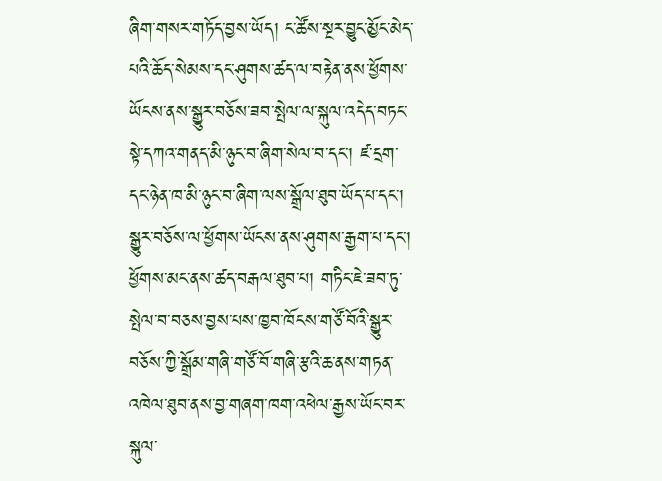ཞིག་གསར་གཏོད་བྱས་ཡོད། ང་ཚོས་སྔར་བྱུང་མྱོང་མེད་པའི་ཆོད་སེམས་དང་ཤུགས་ཚད་ལ་བརྟེན་ནས་ཕྱོགས་ཡོངས་ནས་སྒྱུར་བཅོས་ཟབ་སྤེལ་ལ་སྐུལ་འདེད་བཏང་སྟེ་དཀའ་གནད་མི་ཉུང་བ་ཞིག་སེལ་བ་དང་། ཛ་དྲག་དང་ཉེན་ཁ་མི་ཉུང་བ་ཞིག་ལས་སྒྲོལ་ཐུབ་ཡོད་པ་དང་། སྒྱུར་བཅོས་ལ་ཕྱོགས་ཡོངས་ནས་ཤུགས་རྒྱག་པ་དང་། ཕྱོགས་མང་ནས་ཚད་བརྒལ་ཐུབ་པ། གཏིང་ཇེ་ཟབ་ཏུ་སྤེལ་བ་བཅས་བྱས་པས་ཁྱབ་ཁོངས་གཙོ་བོའི་སྒྱུར་བཅོས་ཀྱི་སྒྲོམ་གཞི་གཙོ་བོ་གཞི་རྩའི་ཆ་ནས་གཏན་འཁེལ་ཐུབ་ནས་བྱ་གཞག་ཁག་འཕེལ་རྒྱས་ཡོང་བར་སྐུལ་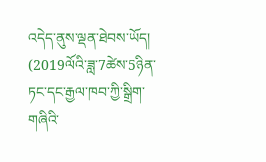འདེད་ནུས་ལྡན་ཐེབས་ཡོད།
(2019ལོའི་ཟླ་7ཚེས་5ཉིན་ཏང་དང་རྒྱལ་ཁབ་ཀྱི་སྒྲིག་གཞིའི་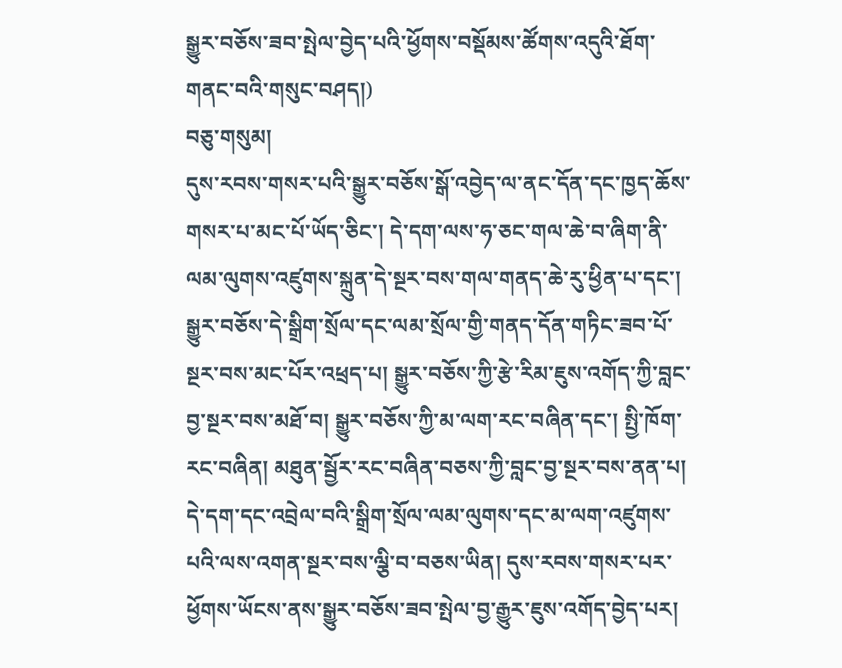སྒྱུར་བཅོས་ཟབ་སྤེལ་བྱེད་པའི་ཕྱོགས་བསྡོམས་ཚོགས་འདུའི་ཐོག་གནང་བའི་གསུང་བཤད།)
བཅུ་གསུམ།
དུས་རབས་གསར་པའི་སྒྱུར་བཅོས་སྒོ་འབྱེད་ལ་ནང་དོན་དང་ཁྱད་ཆོས་གསར་པ་མང་པོ་ཡོད་ཅིང་། དེ་དག་ལས་ཧ་ཅང་གལ་ཆེ་བ་ཞིག་ནི་ལམ་ལུགས་འཛུགས་སྐྲུན་དེ་སྔར་བས་གལ་གནད་ཆེ་རུ་ཕྱིན་པ་དང་། སྒྱུར་བཅོས་དེ་སྒྲིག་སྲོལ་དང་ལམ་སྲོལ་གྱི་གནད་དོན་གཏིང་ཟབ་པོ་སྔར་བས་མང་པོར་འཕྲད་པ། སྒྱུར་བཅོས་ཀྱི་རྩེ་རིམ་ཇུས་འགོད་ཀྱི་བླང་བྱ་སྔར་བས་མཐོ་བ། སྒྱུར་བཅོས་ཀྱི་མ་ལག་རང་བཞིན་དང་། སྤྱི་ཁོག་རང་བཞིན། མཐུན་སྦྱོར་རང་བཞིན་བཅས་ཀྱི་བླང་བྱ་སྔར་བས་ནན་པ། དེ་དག་དང་འབྲེལ་བའི་སྒྲིག་སྲོལ་ལམ་ལུགས་དང་མ་ལག་འཛུགས་པའི་ལས་འགན་སྔར་བས་ལྕི་བ་བཅས་ཡིན། དུས་རབས་གསར་པར་ཕྱོགས་ཡོངས་ནས་སྒྱུར་བཅོས་ཟབ་སྤེལ་བྱ་རྒྱུར་ཇུས་འགོད་བྱེད་པར།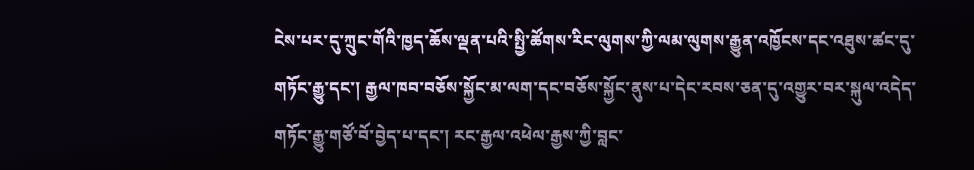ངེས་པར་དུ་ཀྲུང་གོའི་ཁྱད་ཆོས་ལྡན་པའི་སྤྱི་ཚོགས་རིང་ལུགས་ཀྱི་ལམ་ལུགས་རྒྱུན་འཁྱོངས་དང་འཐུས་ཚང་དུ་གཏོང་རྒྱུ་དང་། རྒྱལ་ཁབ་བཅོས་སྐྱོང་མ་ལག་དང་བཅོས་སྐྱོང་ནུས་པ་དེང་རབས་ཅན་དུ་འགྱུར་བར་སྐུལ་འདེད་གཏོང་རྒྱུ་གཙོ་བོ་བྱེད་པ་དང་། རང་རྒྱལ་འཕེལ་རྒྱས་ཀྱི་བླང་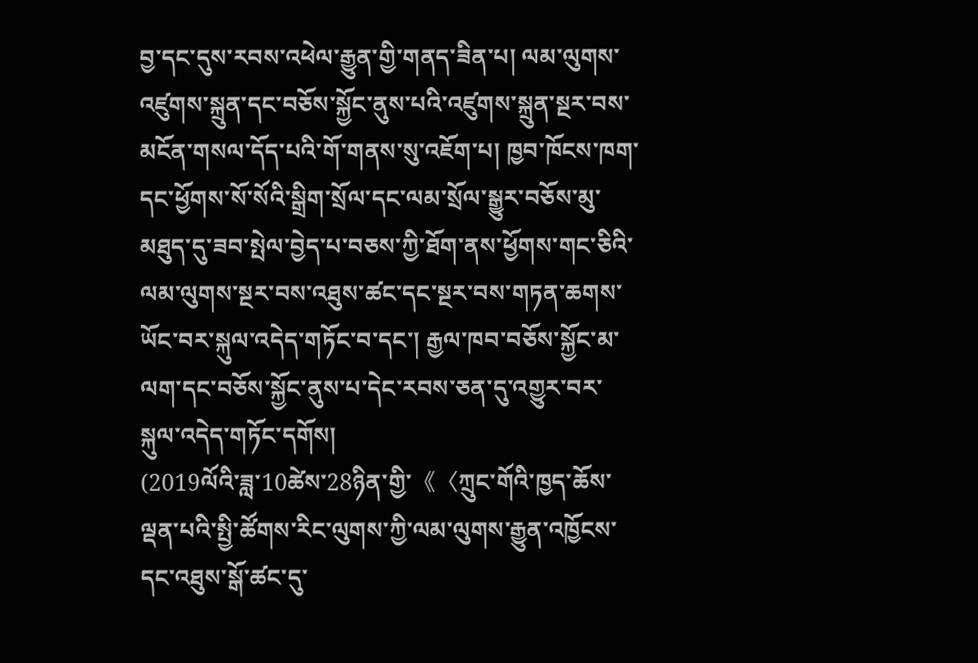བྱ་དང་དུས་རབས་འཕེལ་རྒྱུན་གྱི་གནད་ཟིན་པ། ལམ་ལུགས་འཛུགས་སྐྲུན་དང་བཅོས་སྐྱོང་ནུས་པའི་འཛུགས་སྐྲུན་སྔར་བས་མངོན་གསལ་དོད་པའི་གོ་གནས་སུ་འཇོག་པ། ཁྱབ་ཁོངས་ཁག་དང་ཕྱོགས་སོ་སོའི་སྒྲིག་སྲོལ་དང་ལམ་སྲོལ་སྒྱུར་བཅོས་མུ་མཐུད་དུ་ཟབ་སྤེལ་བྱེད་པ་བཅས་ཀྱི་ཐོག་ནས་ཕྱོགས་གང་ཅིའི་ལམ་ལུགས་སྔར་བས་འཐུས་ཚང་དང་སྔར་བས་གཏན་ཆགས་ཡོང་བར་སྐུལ་འདེད་གཏོང་བ་དང་། རྒྱལ་ཁབ་བཅོས་སྐྱོང་མ་ལག་དང་བཅོས་སྐྱོང་ནུས་པ་དེང་རབས་ཅན་དུ་འགྱུར་བར་སྐུལ་འདེད་གཏོང་དགོས།
(2019ལོའི་ཟླ་10ཚེས་28ཉིན་གྱི་《〈ཀྲུང་གོའི་ཁྱད་ཆོས་ལྡན་པའི་སྤྱི་ཚོགས་རིང་ལུགས་ཀྱི་ལམ་ལུགས་རྒྱུན་འཁྱོངས་དང་འཐུས་སྒོ་ཚང་དུ་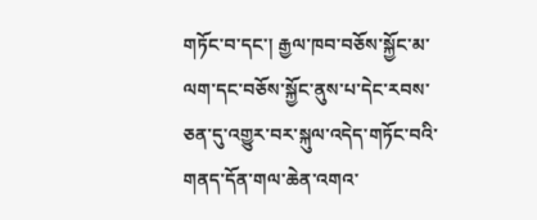གཏོང་བ་དང་། རྒྱལ་ཁབ་བཅོས་སྐྱོང་མ་ལག་དང་བཅོས་སྐྱོང་ནུས་པ་དེང་རབས་ཅན་དུ་འགྱུར་བར་སྐུལ་འདེད་གཏོང་བའི་གནད་དོན་གལ་ཆེན་འགའ་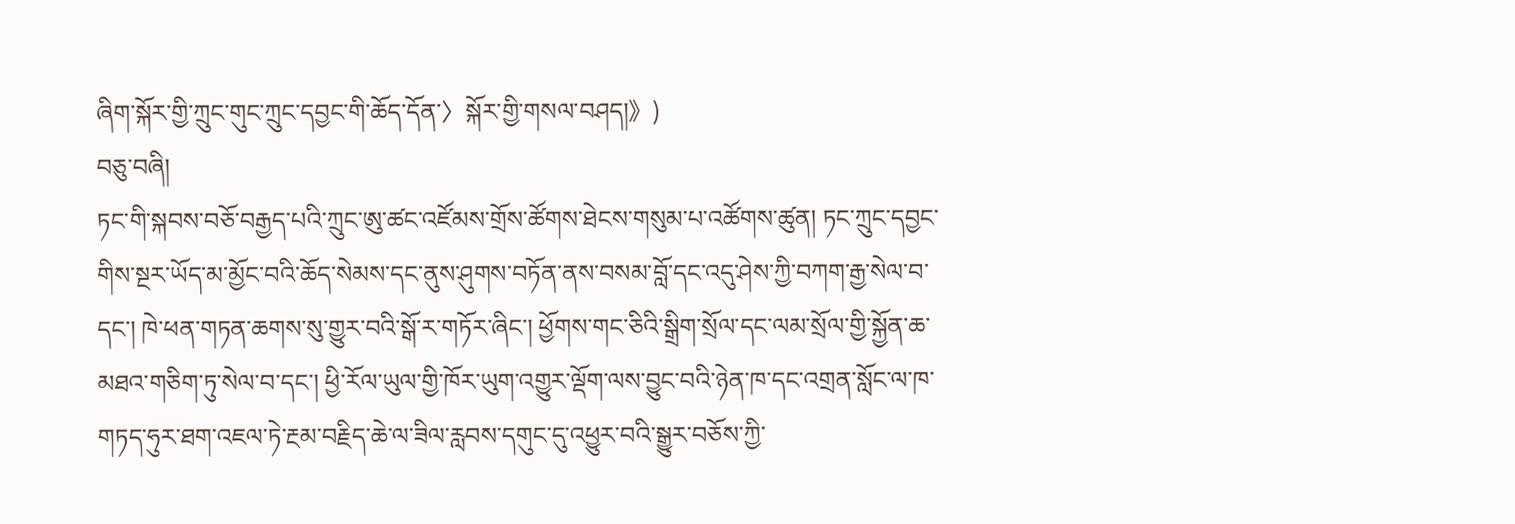ཞིག་སྐོར་གྱི་ཀྲུང་གུང་ཀྲུང་དབྱང་གི་ཆོད་དོན་〉སྐོར་གྱི་གསལ་བཤད།》)
བཅུ་བཞི།
ཏང་གི་སྐབས་བཅོ་བརྒྱད་པའི་ཀྲུང་ཨུ་ཚང་འཛོམས་གྲོས་ཚོགས་ཐེངས་གསུམ་པ་འཚོགས་ཚུན། ཏང་ཀྲུང་དབྱང་གིས་སྔར་ཡོད་མ་མྱོང་བའི་ཆོད་སེམས་དང་ནུས་ཤུགས་བཏོན་ནས་བསམ་བློ་དང་འདུ་ཤེས་ཀྱི་བཀག་རྒྱ་སེལ་བ་དང་། ཁེ་ཕན་གཏན་ཆགས་སུ་གྱུར་བའི་སྒོ་ར་གཏོར་ཞིང་། ཕྱོགས་གང་ཅིའི་སྒྲིག་སྲོལ་དང་ལམ་སྲོལ་གྱི་སྐྱོན་ཆ་མཐའ་གཅིག་ཏུ་སེལ་བ་དང་། ཕྱི་རོལ་ཡུལ་གྱི་ཁོར་ཡུག་འགྱུར་ལྡོག་ལས་བྱུང་བའི་ཉེན་ཁ་དང་འགྲན་སློང་ལ་ཁ་གཏད་ཧུར་ཐག་འཇལ་ཏེ་རྔམ་བརྗིད་ཆེ་ལ་ཟིལ་རླབས་དགུང་དུ་འཕྱུར་བའི་སྒྱུར་བཅོས་ཀྱི་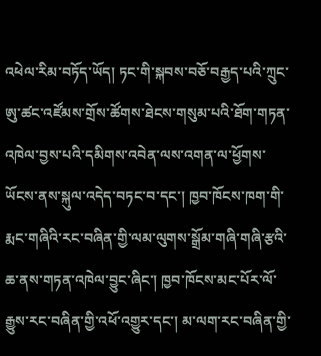འཕེལ་རིམ་བཏོད་ཡོད། ཏང་གི་སྐབས་བཅོ་བརྒྱད་པའི་ཀྲུང་ཨུ་ཚང་འཛོམས་གྲོས་ཚོགས་ཐེངས་གསུམ་པའི་ཐོག་གཏན་འཁེལ་བྱས་པའི་དམིགས་འབེན་ལས་འགན་ལ་ཕྱོགས་ཡོངས་ནས་སྐུལ་འདེད་བཏང་བ་དང་། ཁྱབ་ཁོངས་ཁག་གི་རྨང་གཞིའི་རང་བཞིན་གྱི་ལམ་ལུགས་སྒྲོམ་གཞི་གཞི་རྩའི་ཆ་ནས་གཏན་འཁེལ་བྱུང་ཞིང་། ཁྱབ་ཁོངས་མང་པོར་ལོ་རྒྱུས་རང་བཞིན་གྱི་འཕོ་འགྱུར་དང་། མ་ལག་རང་བཞིན་གྱི་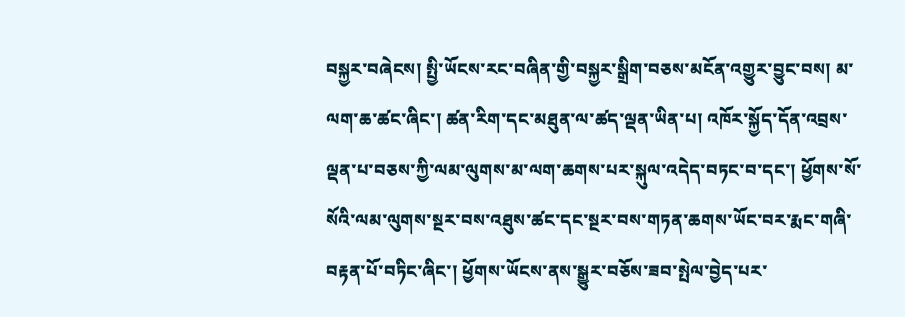བསྐྱར་བཞེངས། སྤྱི་ཡོངས་རང་བཞིན་གྱི་བསྐྱར་སྒྲིག་བཅས་མངོན་འགྱུར་བྱུང་བས། མ་ལག་ཆ་ཚང་ཞིང་། ཚན་རིག་དང་མཐུན་ལ་ཚད་ལྡན་ཡིན་པ། འཁོར་སྐྱོད་དོན་འབྲས་ལྡན་པ་བཅས་ཀྱི་ལམ་ལུགས་མ་ལག་ཆགས་པར་སྐུལ་འདེད་བཏང་བ་དང་། ཕྱོགས་སོ་སོའི་ལམ་ལུགས་སྔར་བས་འཐུས་ཚང་དང་སྔར་བས་གཏན་ཆགས་ཡོང་བར་རྨང་གཞི་བརྟན་པོ་བཏིང་ཞིང་། ཕྱོགས་ཡོངས་ནས་སྒྱུར་བཅོས་ཟབ་སྤེལ་བྱེད་པར་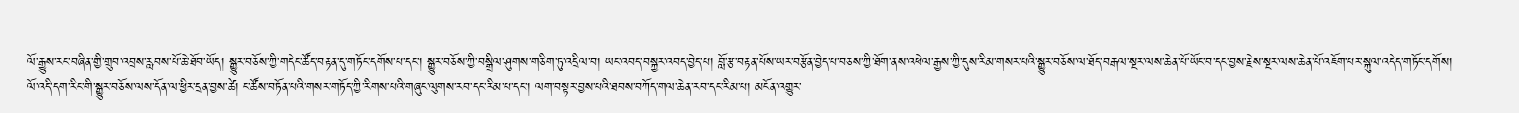ལོ་རྒྱུས་རང་བཞིན་གྱི་གྲུབ་འབྲས་རླབས་པོ་ཆེ་ཐོབ་ཡོད། སྒྱུར་བཅོས་ཀྱི་གདེང་ཚོད་བརྟན་དུ་གཏོང་དགོས་པ་དང་། སྒྱུར་བཅོས་ཀྱི་བསྒྲིལ་ཤུགས་གཅིག་ཏུ་འདྲིལ་བ། ཡང་འབད་བསྐྱར་འབད་བྱེད་པ། བློ་རྩ་བརྟན་པོས་ཡར་བརྩོན་བྱེད་པ་བཅས་ཀྱི་ཐོག་ནས་འཕེལ་རྒྱས་ཀྱི་དུས་རིམ་གསར་པའི་སྒྱུར་བཅོས་ལ་ཐོད་བརྒལ་སྔར་ལས་ཆེན་པོ་ཡོང་བ་དང་བྱས་རྗེས་སྔར་ལས་ཆེན་པོ་འཇོག་པར་སྐུལ་འདེད་གཏོང་དགོས།
ལོ་འདི་དག་རིང་གི་སྒྱུར་བཅོས་ལས་དོན་ལ་ཕྱིར་དྲན་བྱས་ཚེ། ང་ཚོས་བཏོན་པའི་གསར་གཏོད་ཀྱི་རིགས་པའི་གཞུང་ལུགས་རབ་དང་རིམ་པ་དང་། ལག་བསྟར་བྱས་པའི་ཐབས་བཀོད་གལ་ཆེན་རབ་དང་རིམ་པ། མངོན་འགྱུར་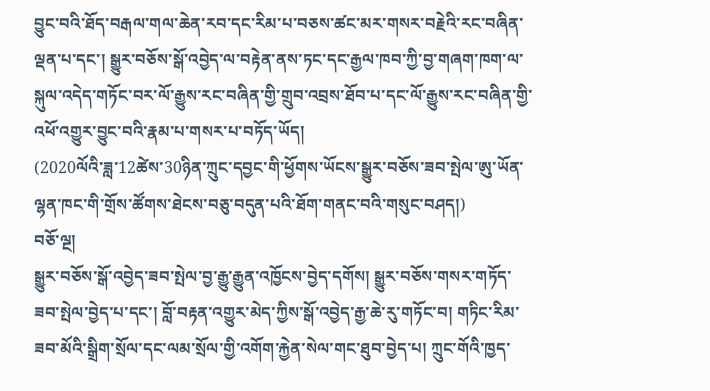བྱུང་བའི་ཐོད་བརྒལ་གལ་ཆེན་རབ་དང་རིམ་པ་བཅས་ཚང་མར་གསར་བརྗེའི་རང་བཞིན་ལྡན་པ་དང་། སྒྱུར་བཅོས་སྒོ་འབྱེད་ལ་བརྟེན་ནས་ཏང་དང་རྒྱལ་ཁབ་ཀྱི་བྱ་གཞག་ཁག་ལ་སྐུལ་འདེད་གཏོང་བར་ལོ་རྒྱུས་རང་བཞིན་གྱི་གྲུབ་འབྲས་ཐོབ་པ་དང་ལོ་རྒྱུས་རང་བཞིན་གྱི་འཕོ་འགྱུར་བྱུང་བའི་རྣམ་པ་གསར་པ་བཏོད་ཡོད།
(2020ལོའི་ཟླ་12ཚེས་30ཉིན་ཀྲུང་དབྱང་གི་ཕྱོགས་ཡོངས་སྒྱུར་བཅོས་ཟབ་སྤེལ་ཨུ་ཡོན་ལྷན་ཁང་གི་གྲོས་ཚོགས་ཐེངས་བཅུ་བདུན་པའི་ཐོག་གནང་བའི་གསུང་བཤད།)
བཅོ་ལྔ།
སྒྱུར་བཅོས་སྒོ་འབྱེད་ཟབ་སྤེལ་བྱ་རྒྱུ་རྒྱུན་འཁྱོངས་བྱེད་དགོས། སྒྱུར་བཅོས་གསར་གཏོད་ཟབ་སྤེལ་བྱེད་པ་དང་། བློ་བརྟན་འགྱུར་མེད་ཀྱིས་སྒོ་འབྱེད་རྒྱ་ཆེ་རུ་གཏོང་བ། གཏིང་རིམ་ཟབ་མོའི་སྒྲིག་སྲོལ་དང་ལམ་སྲོལ་གྱི་འགོག་རྐྱེན་སེལ་གང་ཐུབ་བྱེད་པ། ཀྲུང་གོའི་ཁྱད་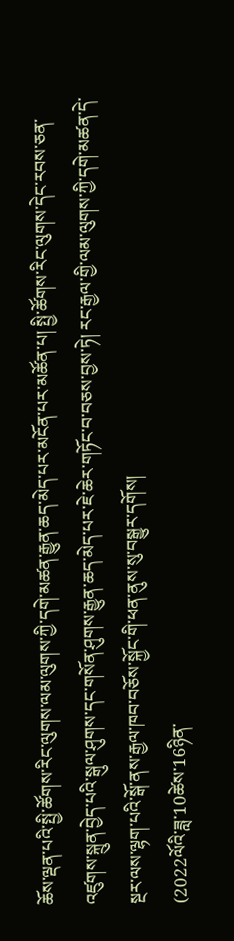ཆོས་ལྡན་པའི་སྤྱི་ཚོགས་རིང་ལུགས་ལམ་ལུགས་ཀྱི་དགེ་མཚན་རྒྱུན་ཆད་མེད་པར་མངོན་པར་མཚོན་པ། སྤྱི་ཚོགས་རིང་ལུགས་དེང་རབས་ཅན་འཛུགས་སྐྲུན་བྱེད་པའི་སྒུལ་ཤུགས་དང་གསོན་ཤུགས་རྒྱུན་ཆད་མེད་པར་ཇེ་ཆེར་གཏོང་བ་བཅས་བྱས་ཏེ། རང་རྒྱལ་གྱི་ལམ་ལུགས་ཀྱི་དགེ་མཚན་དེ་སྔར་ལས་ལྷག་པའི་སྒོ་ནས་རྒྱལ་ཁབ་བཅོས་སྐྱོང་གི་ཕན་ནུས་སུ་བསྒྱུར་དགོས།
(2022ལོའི་ཟླ་10ཚེས་16ཉིན་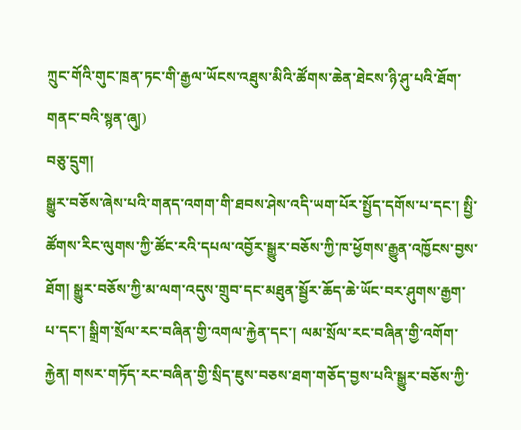ཀྲུང་གོའི་གུང་ཁྲན་ཏང་གི་རྒྱལ་ཡོངས་འཐུས་མིའི་ཚོགས་ཆེན་ཐེངས་ཉི་ཤུ་པའི་ཐོག་གནང་བའི་སྙན་ཞུ།)
བཅུ་དྲུག།
སྒྱུར་བཅོས་ཞེས་པའི་གནད་འགག་གི་ཐབས་ཤེས་འདི་ཡག་པོར་སྤྱོད་དགོས་པ་དང་། སྤྱི་ཚོགས་རིང་ལུགས་ཀྱི་ཚོང་རའི་དཔལ་འབྱོར་སྒྱུར་བཅོས་ཀྱི་ཁ་ཕྱོགས་རྒྱུན་འཁྱོངས་བྱས་ཐོག། སྒྱུར་བཅོས་ཀྱི་མ་ལག་འདུས་གྲུབ་དང་མཐུན་སྦྱོར་ཆོད་ཆེ་ཡོང་བར་ཤུགས་རྒྱག་པ་དང་། སྒྲིག་སྲོལ་རང་བཞིན་གྱི་འགལ་རྐྱེན་དང་། ལམ་སྲོལ་རང་བཞིན་གྱི་འགོག་རྐྱེན། གསར་གཏོད་རང་བཞིན་གྱི་སྲིད་ཇུས་བཅས་ཐག་གཅོད་བྱས་པའི་སྒྱུར་བཅོས་ཀྱི་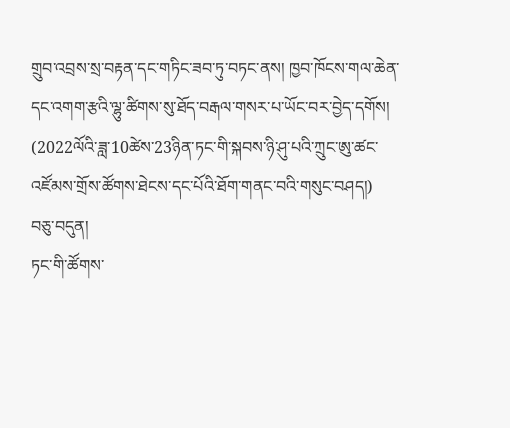གྲུབ་འབྲས་སྲ་བརྟན་དང་གཏིང་ཟབ་ཏུ་བཏང་ནས། ཁྱབ་ཁོངས་གལ་ཆེན་དང་འགག་རྩའི་ལྷུ་ཚིགས་སུ་ཐོད་བརྒལ་གསར་པ་ཡོང་བར་བྱེད་དགོས།
(2022ལོའི་ཟླ་10ཚེས་23ཉིན་ཏང་གི་སྐབས་ཉི་ཤུ་པའི་ཀྲུང་ཨུ་ཚང་འཛོམས་གྲོས་ཚོགས་ཐེངས་དང་པོའི་ཐོག་གནང་བའི་གསུང་བཤད།)
བཅུ་བདུན།
ཏང་གི་ཚོགས་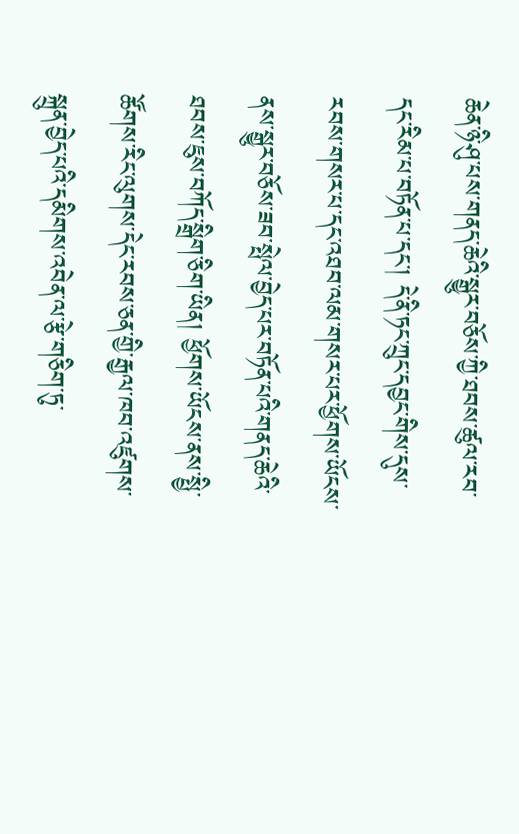ཆེན་ཉི་ཤུ་པས་གནད་ཆེའི་སྒྱུར་བཅོས་ཀྱི་ཐབས་ཚུལ་རབ་དང་རིམ་པ་བཏོན་པ་དང་། དེ་ནི་ཏང་ཀྲུང་དབྱང་གིས་དུས་རབས་གསར་པ་དང་འཐབ་ལམ་གསར་པར་ཕྱོགས་ཡོངས་ནས་སྒྱུར་བཅོས་ཟབ་སྤེལ་བྱེད་པར་བཏོན་པའི་གནད་ཆེའི་ཐབས་ཇུས་བཀོད་སྒྲིག་ཅིག་ཡིན། ཕྱོགས་ཡོངས་ནས་སྤྱི་ཚོགས་རིང་ལུགས་དེང་རབས་ཅན་གྱི་རྒྱལ་ཁབ་འཛུགས་སྐྲུན་བྱེད་པའི་དམིགས་འབེན་ལ་རྩེ་གཅིག་ཏུ་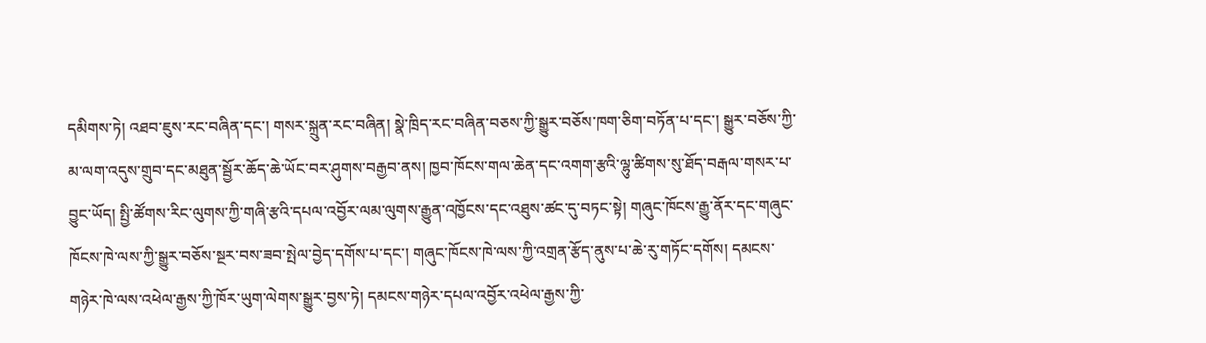དམིགས་ཏེ། འཐབ་ཇུས་རང་བཞིན་དང་། གསར་སྐྲུན་རང་བཞིན། སྣེ་ཁྲིད་རང་བཞིན་བཅས་ཀྱི་སྒྱུར་བཅོས་ཁག་ཅིག་བཏོན་པ་དང་། སྒྱུར་བཅོས་ཀྱི་མ་ལག་འདུས་གྲུབ་དང་མཐུན་སྦྱོར་ཆོད་ཆེ་ཡོང་བར་ཤུགས་བརྒྱབ་ནས། ཁྱབ་ཁོངས་གལ་ཆེན་དང་འགག་རྩའི་ལྷུ་ཚིགས་སུ་ཐོད་བརྒལ་གསར་པ་བྱུང་ཡོད། སྤྱི་ཚོགས་རིང་ལུགས་ཀྱི་གཞི་རྩའི་དཔལ་འབྱོར་ལམ་ལུགས་རྒྱུན་འཁྱོངས་དང་འཐུས་ཚང་དུ་བཏང་སྟེ། གཞུང་ཁོངས་རྒྱུ་ནོར་དང་གཞུང་ཁོངས་ཁེ་ལས་ཀྱི་སྒྱུར་བཅོས་སྔར་བས་ཟབ་སྤེལ་བྱེད་དགོས་པ་དང་། གཞུང་ཁོངས་ཁེ་ལས་ཀྱི་འགྲན་རྩོད་ནུས་པ་ཆེ་རུ་གཏོང་དགོས། དམངས་གཉེར་ཁེ་ལས་འཕེལ་རྒྱས་ཀྱི་ཁོར་ཡུག་ལེགས་སྒྱུར་བྱས་ཏེ། དམངས་གཉེར་དཔལ་འབྱོར་འཕེལ་རྒྱས་ཀྱི་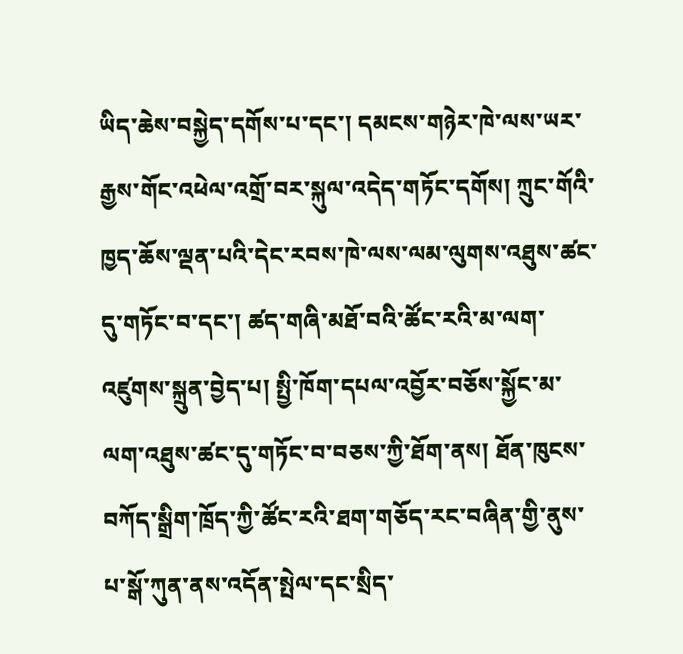ཡིད་ཆེས་བསྐྱེད་དགོས་པ་དང་། དམངས་གཉེར་ཁེ་ལས་ཡར་རྒྱས་གོང་འཕེལ་འགྲོ་བར་སྐུལ་འདེད་གཏོང་དགོས། ཀྲུང་གོའི་ཁྱད་ཆོས་ལྡན་པའི་དེང་རབས་ཁེ་ལས་ལམ་ལུགས་འཐུས་ཚང་དུ་གཏོང་བ་དང་། ཚད་གཞི་མཐོ་བའི་ཚོང་རའི་མ་ལག་འཛུགས་སྐྲུན་བྱེད་པ། སྤྱི་ཁོག་དཔལ་འབྱོར་བཅོས་སྐྱོང་མ་ལག་འཐུས་ཚང་དུ་གཏོང་བ་བཅས་ཀྱི་ཐོག་ནས། ཐོན་ཁུངས་བཀོད་སྒྲིག་ཁྲོད་ཀྱི་ཚོང་རའི་ཐག་གཅོད་རང་བཞིན་གྱི་ནུས་པ་སྒོ་ཀུན་ནས་འདོན་སྤེལ་དང་སྲིད་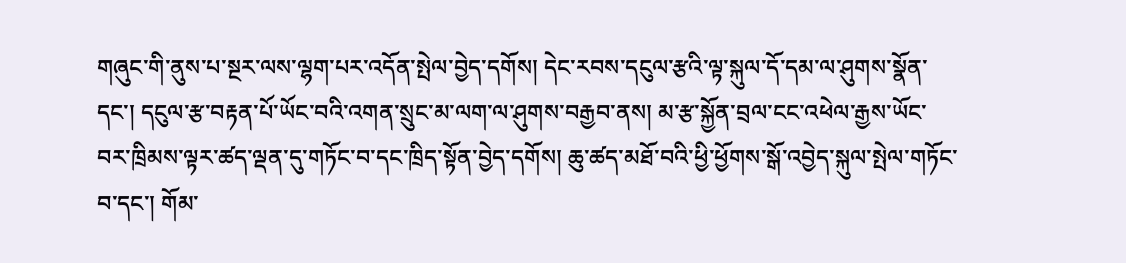གཞུང་གི་ནུས་པ་སྔར་ལས་ལྷག་པར་འདོན་སྤེལ་བྱེད་དགོས། དེང་རབས་དངུལ་རྩའི་ལྟ་སྐུལ་དོ་དམ་ལ་ཤུགས་སྣོན་དང་། དངུལ་རྩ་བརྟན་པོ་ཡོང་བའི་འགན་སྲུང་མ་ལག་ལ་ཤུགས་བརྒྱབ་ནས། མ་རྩ་སྐྱོན་བྲལ་ངང་འཕེལ་རྒྱས་ཡོང་བར་ཁྲིམས་ལྟར་ཚད་ལྡན་དུ་གཏོང་བ་དང་ཁྲིད་སྟོན་བྱེད་དགོས། ཆུ་ཚད་མཐོ་བའི་ཕྱི་ཕྱོགས་སྒོ་འབྱེད་སྐུལ་སྤེལ་གཏོང་བ་དང་། གོམ་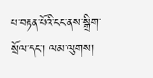པ་བརྟན་པོའི་ངང་ནས་སྒྲིག་སྲོལ་དང་། ལམ་ལུགས།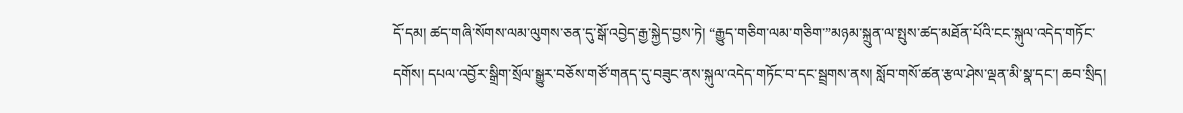དོ་དམ། ཚད་གཞི་སོགས་ལམ་ལུགས་ཅན་དུ་སྒོ་འབྱེད་རྒྱ་སྐྱེད་བྱས་ཏེ། “རྒྱུད་གཅིག་ལམ་གཅིག་”མཉམ་སྐྲུན་ལ་སྤུས་ཚད་མཐོན་པོའི་ངང་སྐུལ་འདེད་གཏོང་དགོས། དཔལ་འབྱོར་སྒྲིག་སྲོལ་སྒྱུར་བཅོས་གཙོ་གནད་དུ་བཟུང་ནས་སྐུལ་འདེད་གཏོང་བ་དང་སྦྲགས་ནས། སློབ་གསོ་ཚན་རྩལ་ཤེས་ལྡན་མི་སྣ་དང་། ཆབ་སྲིད།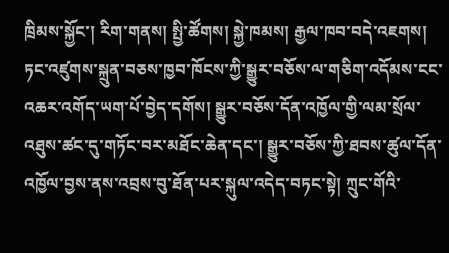ཁྲིམས་སྐྱོང་། རིག་གནས། སྤྱི་ཚོགས། སྐྱེ་ཁམས། རྒྱལ་ཁབ་བདེ་འཇགས། ཏང་འཛུགས་སྐྲུན་བཅས་ཁྱབ་ཁོངས་ཀྱི་སྒྱུར་བཅོས་ལ་གཅིག་འདོམས་ངང་འཆར་འགོད་ཡག་པོ་བྱེད་དགོས། སྒྱུར་བཅོས་དོན་འཁྱོལ་གྱི་ལམ་སྲོལ་འཐུས་ཚང་དུ་གཏོང་བར་མཐོང་ཆེན་དང་། སྒྱུར་བཅོས་ཀྱི་ཐབས་ཚུལ་དོན་འཁྱོལ་བྱས་ནས་འབྲས་བུ་ཐོན་པར་སྐུལ་འདེད་བཏང་སྟེ། ཀྲུང་གོའི་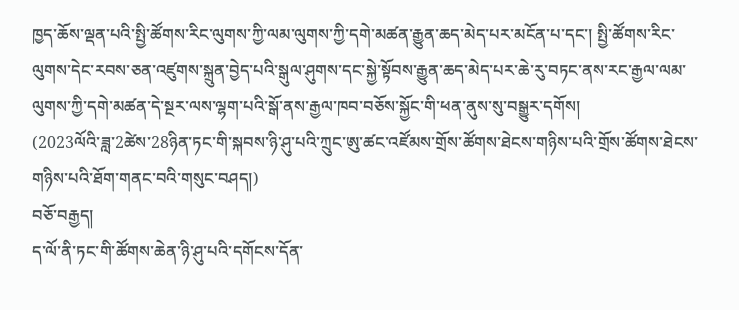ཁྱད་ཆོས་ལྡན་པའི་སྤྱི་ཚོགས་རིང་ལུགས་ཀྱི་ལམ་ལུགས་ཀྱི་དགེ་མཚན་རྒྱུན་ཆད་མེད་པར་མངོན་པ་དང་། སྤྱི་ཚོགས་རིང་ལུགས་དེང་རབས་ཅན་འཛུགས་སྐྲུན་བྱེད་པའི་སྒུལ་ཤུགས་དང་སྐྱེ་སྟོབས་རྒྱུན་ཆད་མེད་པར་ཆེ་རུ་བཏང་ནས་རང་རྒྱལ་ལམ་ལུགས་ཀྱི་དགེ་མཚན་དེ་སྔར་ལས་ལྷག་པའི་སྒོ་ནས་རྒྱལ་ཁབ་བཅོས་སྐྱོང་གི་ཕན་ནུས་སུ་བསྒྱུར་དགོས།
(2023ལོའི་ཟླ་2ཚེས་28ཉིན་ཏང་གི་སྐབས་ཉི་ཤུ་པའི་ཀྲུང་ཨུ་ཚང་འཛོམས་གྲོས་ཚོགས་ཐེངས་གཉིས་པའི་གྲོས་ཚོགས་ཐེངས་གཉིས་པའི་ཐོག་གནང་བའི་གསུང་བཤད།)
བཅོ་བརྒྱད།
ད་ལོ་ནི་ཏང་གི་ཚོགས་ཆེན་ཉི་ཤུ་པའི་དགོངས་དོན་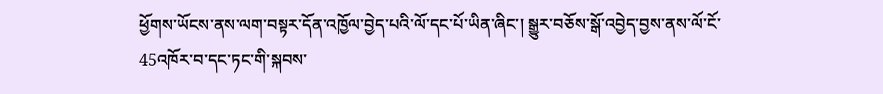ཕྱོགས་ཡོངས་ནས་ལག་བསྟར་དོན་འཁྱོལ་བྱེད་པའི་ལོ་དང་པོ་ཡིན་ཞིང་། སྒྱུར་བཅོས་སྒོ་འབྱེད་བྱས་ནས་ལོ་ངོ་45འཁོར་བ་དང་ཏང་གི་སྐབས་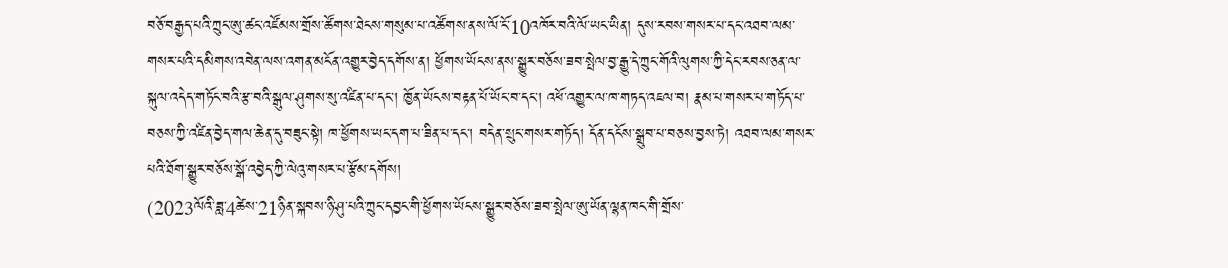བཅོ་བརྒྱད་པའི་ཀྲུང་ཨུ་ཚང་འཛོམས་གྲོས་ཚོགས་ཐེངས་གསུམ་པ་འཚོགས་ནས་ལོ་ངོ་10འཁོར་བའི་ལོ་ཡང་ཡིན། དུས་རབས་གསར་པ་དང་འཐབ་ལམ་གསར་པའི་དམིགས་འབེན་ལས་འགན་མངོན་འགྱུར་བྱེད་དགོས་ན། ཕྱོགས་ཡོངས་ནས་སྒྱུར་བཅོས་ཟབ་སྤེལ་བྱ་རྒྱུ་དེ་ཀྲུང་གོའི་ལུགས་ཀྱི་དེང་རབས་ཅན་ལ་སྐུལ་འདེད་གཏོང་བའི་རྩ་བའི་སྒུལ་ཤུགས་སུ་འཛིན་པ་དང་། ཁྱོན་ཡོངས་བརྟན་པོ་ཡོང་བ་དང་། འཕོ་འགྱུར་ལ་ཁ་གཏད་འཇལ་བ། རྣམ་པ་གསར་པ་གཏོད་པ་བཅས་ཀྱི་འཛིན་བྱེད་གལ་ཆེན་དུ་བཟུང་སྟེ། ཁ་ཕྱོགས་ཡང་དག་པ་ཟིན་པ་དང་། བདེན་སྲུང་གསར་གཏོད། དོན་དངོས་སྒྲུབ་པ་བཅས་བྱས་ཏེ། འཐབ་ལམ་གསར་པའི་ཐོག་སྒྱུར་བཅོས་སྒོ་འབྱེད་ཀྱི་ལེའུ་གསར་པ་རྩོམ་དགོས།
(2023ལོའི་ཟླ་4ཚེས་21ཉིན་སྐབས་ཉི་ཤུ་པའི་ཀྲུང་དབྱང་གི་ཕྱོགས་ཡོངས་སྒྱུར་བཅོས་ཟབ་སྤེལ་ཨུ་ཡོན་ལྷན་ཁང་གི་གྲོས་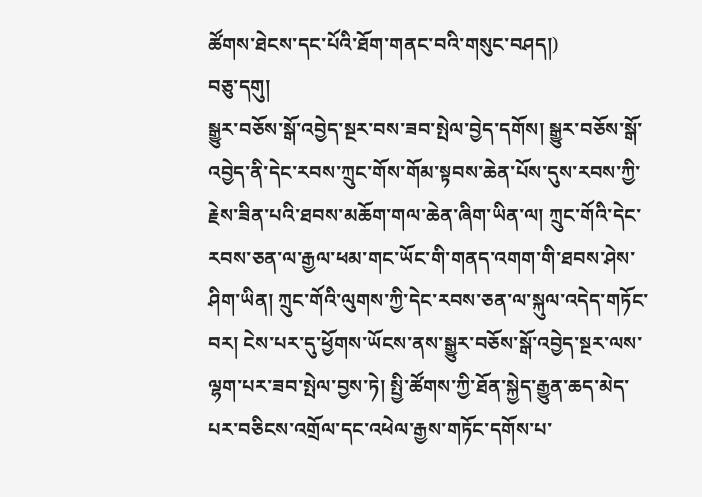ཚོགས་ཐེངས་དང་པོའི་ཐོག་གནང་བའི་གསུང་བཤད།)
བཅུ་དགུ།
སྒྱུར་བཅོས་སྒོ་འབྱེད་སྔར་བས་ཟབ་སྤེལ་བྱེད་དགོས། སྒྱུར་བཅོས་སྒོ་འབྱེད་ནི་དེང་རབས་ཀྲུང་གོས་གོམ་སྟབས་ཆེན་པོས་དུས་རབས་ཀྱི་རྗེས་ཟིན་པའི་ཐབས་མཆོག་གལ་ཆེན་ཞིག་ཡིན་ལ། ཀྲུང་གོའི་དེང་རབས་ཅན་ལ་རྒྱལ་ཕམ་གང་ཡོང་གི་གནད་འགག་གི་ཐབས་ཤེས་ཤིག་ཡིན། ཀྲུང་གོའི་ལུགས་ཀྱི་དེང་རབས་ཅན་ལ་སྐུལ་འདེད་གཏོང་བར། ངེས་པར་དུ་ཕྱོགས་ཡོངས་ནས་སྒྱུར་བཅོས་སྒོ་འབྱེད་སྔར་ལས་ལྷག་པར་ཟབ་སྤེལ་བྱས་ཏེ། སྤྱི་ཚོགས་ཀྱི་ཐོན་སྐྱེད་རྒྱུན་ཆད་མེད་པར་བཅིངས་འགྲོལ་དང་འཕེལ་རྒྱས་གཏོང་དགོས་པ་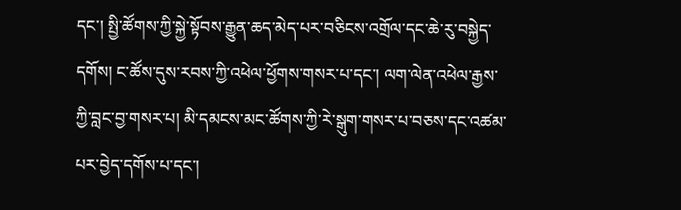དང་། སྤྱི་ཚོགས་ཀྱི་སྐྱེ་སྟོབས་རྒྱུན་ཆད་མེད་པར་བཅིངས་འགྲོལ་དང་ཆེ་རུ་བསྐྱེད་དགོས། ང་ཚོས་དུས་རབས་ཀྱི་འཕེལ་ཕྱོགས་གསར་པ་དང་། ལག་ལེན་འཕེལ་རྒྱས་ཀྱི་བླང་བྱ་གསར་པ། མི་དམངས་མང་ཚོགས་ཀྱི་རེ་སྒུག་གསར་པ་བཅས་དང་འཚམ་པར་བྱེད་དགོས་པ་དང་།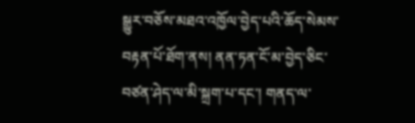སྒྱུར་བཅོས་མཐའ་འཁྱོལ་བྱེད་པའི་ཆོད་སེམས་བརྟན་པོ་ཐོག་ནས། ནན་ཏན་ངོ་མ་བྱེད་ཅིང་བཙན་ཤེད་ལ་མི་སྐྲག་པ་དང་། གནད་ལ་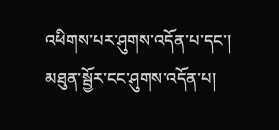འཕིགས་པར་ཤུགས་འདོན་པ་དང་། མཐུན་སྦྱོར་ངང་ཤུགས་འདོན་པ།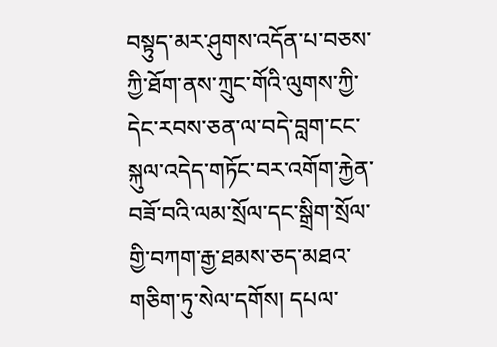བསྟུད་མར་ཤུགས་འདོན་པ་བཅས་ཀྱི་ཐོག་ནས་ཀྲུང་གོའི་ལུགས་ཀྱི་དེང་རབས་ཅན་ལ་བདེ་བླག་ངང་སྐུལ་འདེད་གཏོང་བར་འགོག་རྐྱེན་བཟོ་བའི་ལམ་སྲོལ་དང་སྒྲིག་སྲོལ་གྱི་བཀག་རྒྱ་ཐམས་ཅད་མཐའ་གཅིག་ཏུ་སེལ་དགོས། དཔལ་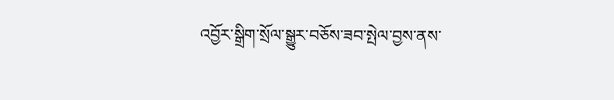འབྱོར་སྒྲིག་སྲོལ་སྒྱུར་བཅོས་ཟབ་སྤེལ་བྱས་ནས་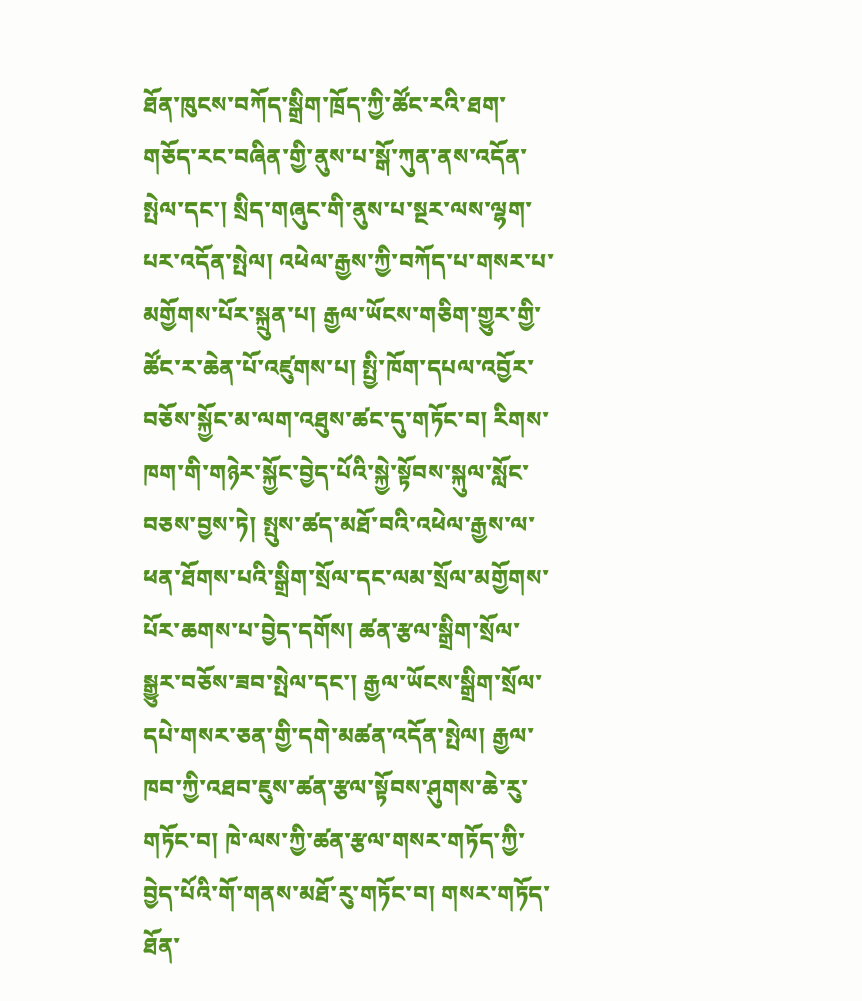ཐོན་ཁུངས་བཀོད་སྒྲིག་ཁྲོད་ཀྱི་ཚོང་རའི་ཐག་གཅོད་རང་བཞིན་གྱི་ནུས་པ་སྒོ་ཀུན་ནས་འདོན་སྤེལ་དང་། སྲིད་གཞུང་གི་ནུས་པ་སྔར་ལས་ལྷག་པར་འདོན་སྤེལ། འཕེལ་རྒྱས་ཀྱི་བཀོད་པ་གསར་པ་མགྱོགས་པོར་སྐྲུན་པ། རྒྱལ་ཡོངས་གཅིག་གྱུར་གྱི་ཚོང་ར་ཆེན་པོ་འཛུགས་པ། སྤྱི་ཁོག་དཔལ་འབྱོར་བཅོས་སྐྱོང་མ་ལག་འཐུས་ཚང་དུ་གཏོང་བ། རིགས་ཁག་གི་གཉེར་སྐྱོང་བྱེད་པོའི་སྐྱེ་སྟོབས་སྐུལ་སློང་བཅས་བྱས་ཏེ། སྤུས་ཚད་མཐོ་བའི་འཕེལ་རྒྱས་ལ་ཕན་ཐོགས་པའི་སྒྲིག་སྲོལ་དང་ལམ་སྲོལ་མགྱོགས་པོར་ཆགས་པ་བྱེད་དགོས། ཚན་རྩལ་སྒྲིག་སྲོལ་སྒྱུར་བཅོས་ཟབ་སྤེལ་དང་། རྒྱལ་ཡོངས་སྒྲིག་སྲོལ་དཔེ་གསར་ཅན་གྱི་དགེ་མཚན་འདོན་སྤེལ། རྒྱལ་ཁབ་ཀྱི་འཐབ་ཇུས་ཚན་རྩལ་སྟོབས་ཤུགས་ཆེ་རུ་གཏོང་བ། ཁེ་ལས་ཀྱི་ཚན་རྩལ་གསར་གཏོད་ཀྱི་བྱེད་པོའི་གོ་གནས་མཐོ་རུ་གཏོང་བ། གསར་གཏོད་ཐོན་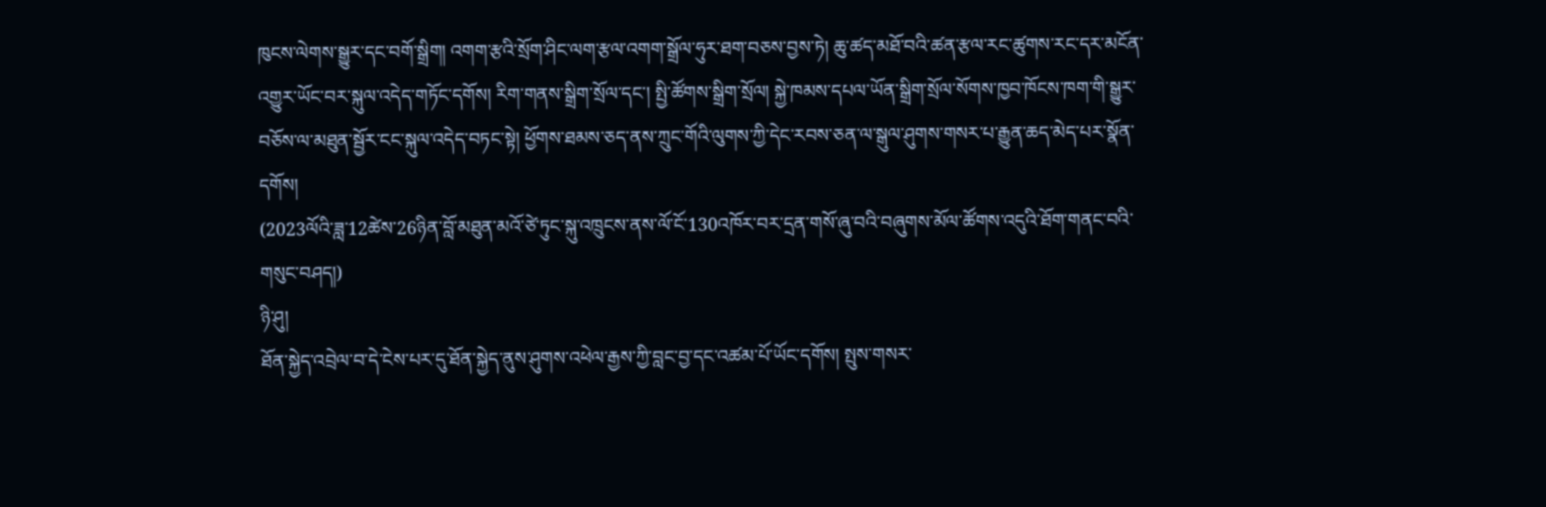ཁུངས་ལེགས་སྒྱུར་དང་བགོ་སྒྲིག། འགག་རྩའི་སྲོག་ཤིང་ལག་རྩལ་འགག་སྒྲོལ་ཧུར་ཐག་བཅས་བྱས་ཏེ། ཆུ་ཚད་མཐོ་བའི་ཚན་རྩལ་རང་ཚུགས་རང་དར་མངོན་འགྱུར་ཡོང་བར་སྐུལ་འདེད་གཏོང་དགོས། རིག་གནས་སྒྲིག་སྲོལ་དང་། སྤྱི་ཚོགས་སྒྲིག་སྲོལ། སྐྱེ་ཁམས་དཔལ་ཡོན་སྒྲིག་སྲོལ་སོགས་ཁྱབ་ཁོངས་ཁག་གི་སྒྱུར་བཅོས་ལ་མཐུན་སྦྱོར་ངང་སྐུལ་འདེད་བཏང་སྟེ། ཕྱོགས་ཐམས་ཅད་ནས་ཀྲུང་གོའི་ལུགས་ཀྱི་དེང་རབས་ཅན་ལ་སྒུལ་ཤུགས་གསར་པ་རྒྱུན་ཆད་མེད་པར་སྣོན་དགོས།
(2023ལོའི་ཟླ་12ཚེས་26ཉིན་བློ་མཐུན་མའོ་ཙེ་ཏུང་སྐུ་འཁྲུངས་ནས་ལོ་ངོ་130འཁོར་བར་དྲན་གསོ་ཞུ་བའི་བཞུགས་མོལ་ཚོགས་འདུའི་ཐོག་གནང་བའི་གསུང་བཤད།)
ཉི་ཤུ།
ཐོན་སྐྱེད་འབྲེལ་བ་དེ་ངེས་པར་དུ་ཐོན་སྐྱེད་ནུས་ཤུགས་འཕེལ་རྒྱས་ཀྱི་བླང་བྱ་དང་འཚམ་པོ་ཡོང་དགོས། སྤུས་གསར་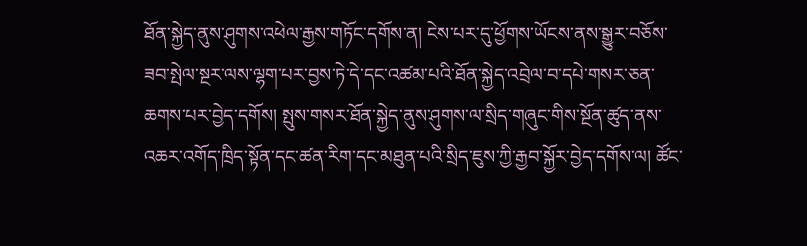ཐོན་སྐྱེད་ནུས་ཤུགས་འཕེལ་རྒྱས་གཏོང་དགོས་ན། ངེས་པར་དུ་ཕྱོགས་ཡོངས་ནས་སྒྱུར་བཅོས་ཟབ་སྤེལ་སྔར་ལས་ལྷག་པར་བྱས་ཏེ་དེ་དང་འཚམ་པའི་ཐོན་སྐྱེད་འབྲེལ་བ་དཔེ་གསར་ཅན་ཆགས་པར་བྱེད་དགོས། སྤུས་གསར་ཐོན་སྐྱེད་ནུས་ཤུགས་ལ་སྲིད་གཞུང་གིས་སྔོན་ཚུད་ནས་འཆར་འགོད་ཁྲིད་སྟོན་དང་ཚན་རིག་དང་མཐུན་པའི་སྲིད་ཇུས་ཀྱི་རྒྱབ་སྐྱོར་བྱེད་དགོས་ལ། ཚོང་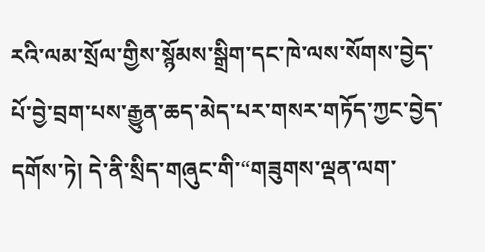རའི་ལམ་སྲོལ་གྱིས་སྙོམས་སྒྲིག་དང་ཁེ་ལས་སོགས་བྱེད་པོ་བྱེ་བྲག་པས་རྒྱུན་ཆད་མེད་པར་གསར་གཏོད་ཀྱང་བྱེད་དགོས་ཏེ། དེ་ནི་སྲིད་གཞུང་གི་“གཟུགས་ལྡན་ལག་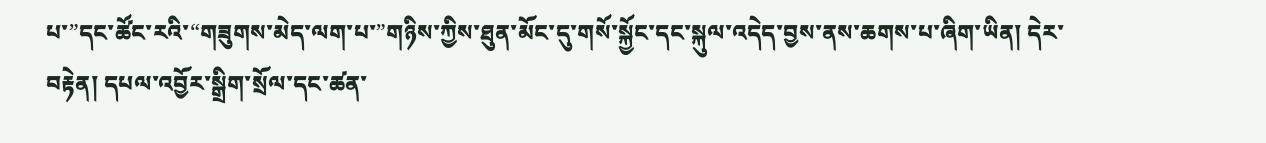པ་”དང་ཚོང་རའི་“གཟུགས་མེད་ལག་པ་”གཉིས་ཀྱིས་ཐུན་མོང་དུ་གསོ་སྐྱོང་དང་སྐུལ་འདེད་བྱས་ནས་ཆགས་པ་ཞིག་ཡིན། དེར་བརྟེན། དཔལ་འབྱོར་སྒྲིག་སྲོལ་དང་ཚན་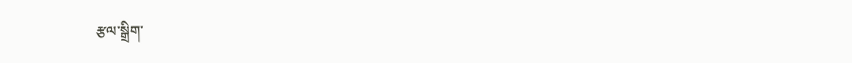རྩལ་སྒྲིག་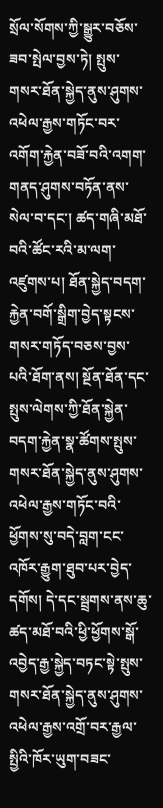སྲོལ་སོགས་ཀྱི་སྒྱུར་བཅོས་ཟབ་སྤེལ་བྱས་ཏེ། སྤུས་གསར་ཐོན་སྐྱེད་ནུས་ཤུགས་འཕེལ་རྒྱས་གཏོང་བར་འགོག་རྐྱེན་བཟོ་བའི་འགག་གནད་ཤུགས་བཏོན་ནས་སེལ་བ་དང་། ཚད་གཞི་མཐོ་བའི་ཚོང་རའི་མ་ལག་འཛུགས་པ། ཐོན་སྐྱེད་བདག་རྐྱེན་བགོ་སྒྲིག་བྱེད་སྟངས་གསར་གཏོད་བཅས་བྱས་པའི་ཐོག་ནས། སྔོན་ཐོན་དང་སྤུས་ལེགས་ཀྱི་ཐོན་སྐྱེན་བདག་རྐྱེན་སྣ་ཚོགས་སྤུས་གསར་ཐོན་སྐྱེད་ནུས་ཤུགས་འཕེལ་རྒྱས་གཏོང་བའི་ཕྱོགས་སུ་བདེ་བླག་ངང་འཁོར་རྒྱུག་ཐུབ་པར་བྱེད་དགོས། དེ་དང་སྦྲགས་ནས་ཆུ་ཚད་མཐོ་བའི་ཕྱི་ཕྱོགས་སྒོ་འབྱེད་རྒྱ་སྐྱེད་བཏང་སྟེ་སྤུས་གསར་ཐོན་སྐྱེད་ནུས་ཤུགས་འཕེལ་རྒྱས་འགྲོ་བར་རྒྱལ་སྤྱིའི་ཁོར་ཡུག་བཟང་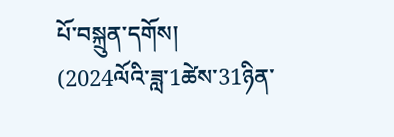པོ་བསྐྲུན་དགོས།
(2024ལོའི་ཟླ་1ཚེས་31ཉིན་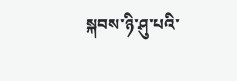སྐབས་ཉི་ཤུ་པའི་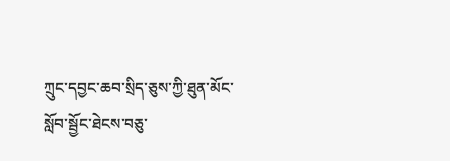ཀྲུང་དབྱང་ཆབ་སྲིད་ཅུས་ཀྱི་ཐུན་མོང་སློབ་སྦྱོང་ཐེངས་བཅུ་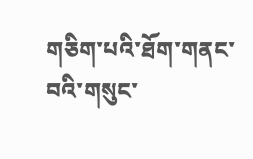གཅིག་པའི་ཐོག་གནང་བའི་གསུང་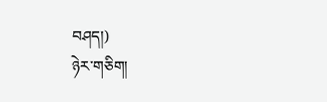བཤད།)
ཉེར་གཅིག།